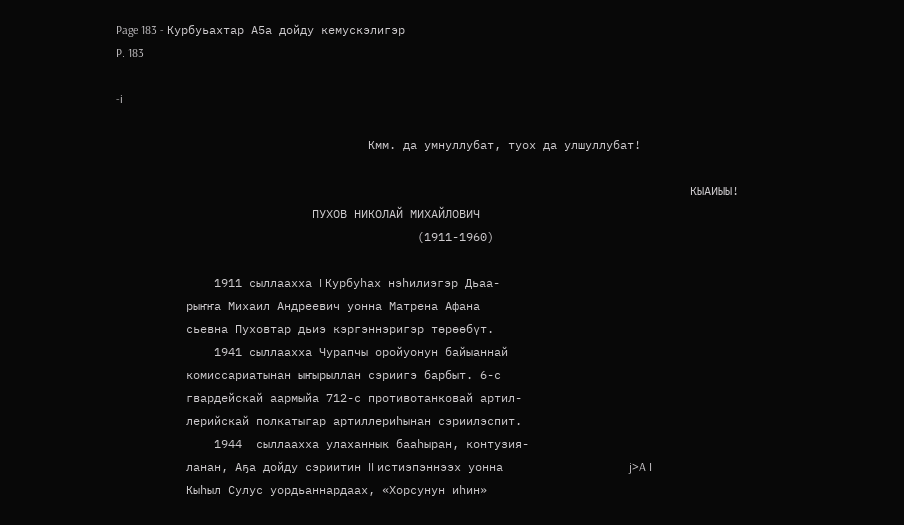Page 183 - Курбуьахтар А5а дойду кемускэлигэр
P. 183

-i

                                    Кмм. да умнуллубат, туох да улшуллубат!

                                                                                  КЫАИЫЫ!
                            ПУХОВ НИКОЛАЙ МИХАЙЛОВИЧ
                                           (1911-1960)

              1911 сыллаахха I Курбуһах нэһилиэгэр Дьаа-
          рыҥҥа Михаил Андреевич уонна Матрена Афана
          сьевна Пуховтар дьиэ кэргэннэригэр төрөөбүт.
              1941 сыллаахха Чурапчы оройуонун байыаннай
          комиссариатынан ыҥырыллан сэриигэ барбыт. 6-с
          гвардейскай аармыйа 712-с противотанковай артил-
          лерийскай полкатыгар артиллериһынан сэриилэспит.
              1944  сыллаахха улаханнык бааһыран, контузия-
          ланан, Аҕа дойду сэриитин II истиэпэннээх уонна                  j>A I
          Кыһыл Сулус уордьаннардаах, «Хорсунун иһин»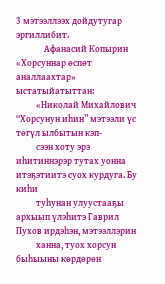3 мэтээллээх дойдутугар эргиллибит.
              Афанасий Копырин «Хорсуннар өспөт аналлаахтар» ыстатыйатыттан:
          «Николай Михайлович “Хорсунун иһин” мэтээли үс төгүл ылбытын кэп-
          сээн хоту эрэ иһитиннэрэр тутах уонна итэҕэтиитэ суох курдуга. Бу киһи
          туһунан улуустааҕы архыып үлэһитэ Гаврил Пухов ирдэһэн, мэтээллэрин
          ханна, туох хорсун быһыыны көрдөрөн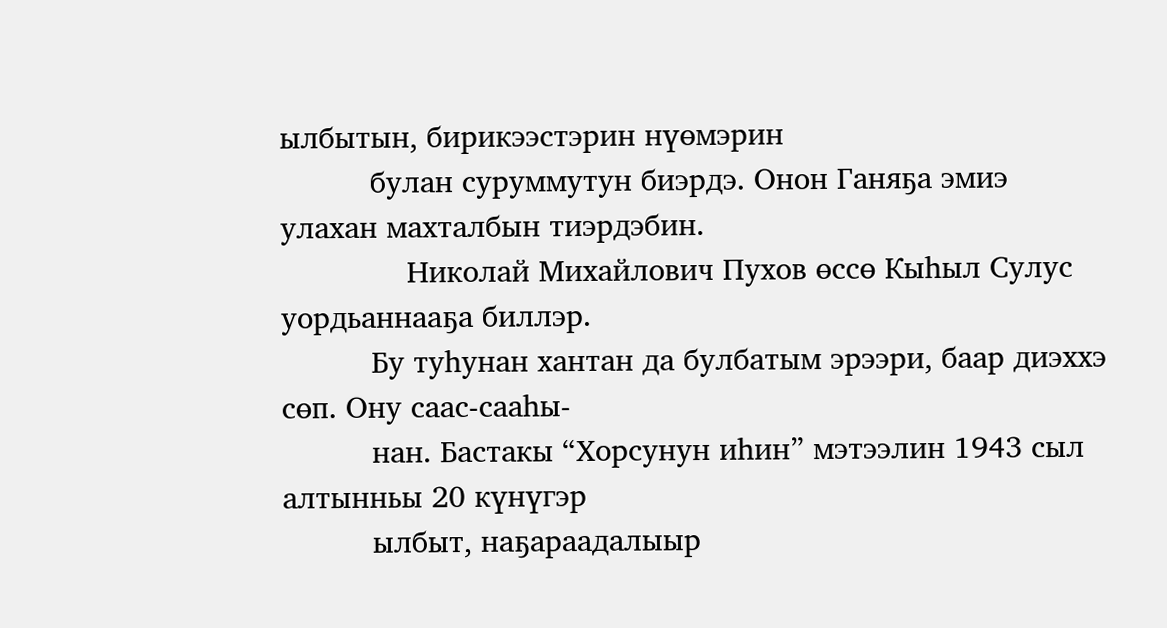ылбытын, бирикээстэрин нүөмэрин
          булан суруммутун биэрдэ. Онон Ганяҕа эмиэ улахан махталбын тиэрдэбин.
              Николай Михайлович Пухов өссө Кыһыл Сулус уордьаннааҕа биллэр.
          Бу туһунан хантан да булбатым эрээри, баар диэххэ сөп. Ону саас-сааһы-
          нан. Бастакы “Хорсунун иһин” мэтээлин 1943 сыл алтынньы 20 күнүгэр
          ылбыт, наҕараадалыыр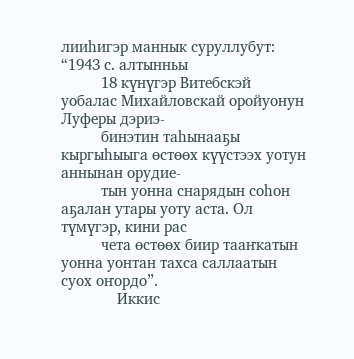лииһигэр маннык суруллубут: “1943 с. алтынньы
          18 күнүгэр Витебскэй уобалас Михайловскай оройуонун Луферы дэриэ-
          бинэтин таһынааҕы кыргыһыыга өстөөх күүстээх уотун аннынан орудие-
          тын уонна снарядын соһон аҕалан утары уоту аста. Ол түмүгэр, кини рас
          чета өстөөх биир тааҥкатын уонна уонтан тахса саллаатын суох оҥордо”.
              Иккис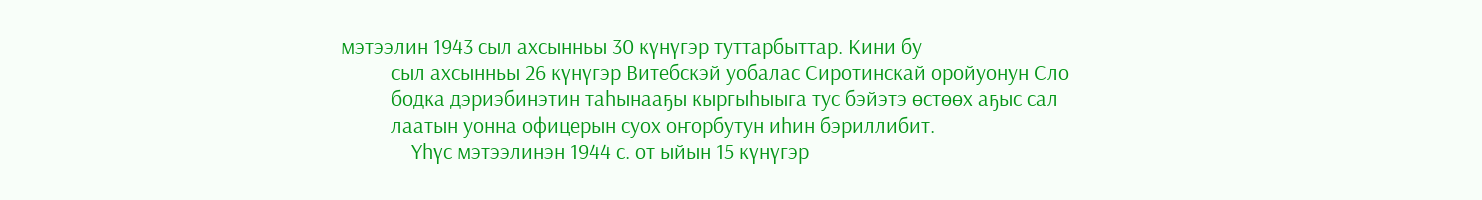мэтээлин 1943 сыл ахсынньы 30 күнүгэр туттарбыттар. Кини бу
          сыл ахсынньы 26 күнүгэр Витебскэй уобалас Сиротинскай оройуонун Сло
          бодка дэриэбинэтин таһынааҕы кыргыһыыга тус бэйэтэ өстөөх аҕыс сал
          лаатын уонна офицерын суох оҥорбутун иһин бэриллибит.
              Үһүс мэтээлинэн 1944 с. от ыйын 15 күнүгэр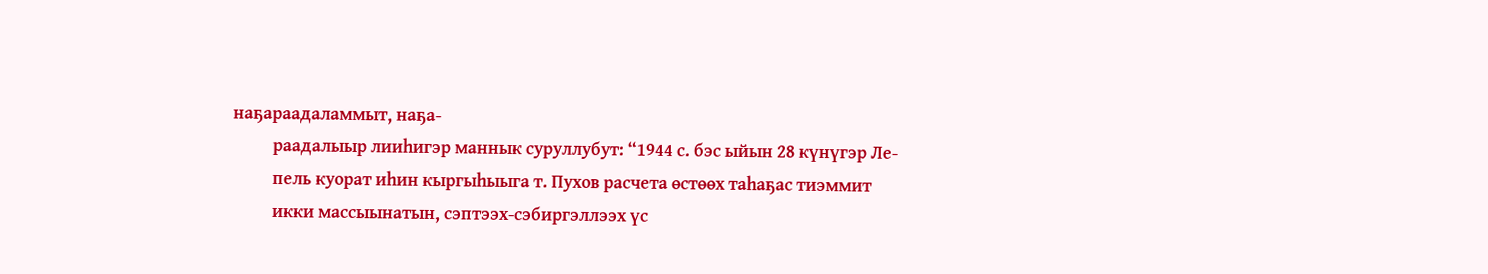наҕараадаламмыт, наҕа-
          раадалыыр лииһигэр маннык суруллубут: “1944 с. бэс ыйын 28 күнүгэр Ле-
          пель куорат иһин кыргыһыыга т. Пухов расчета өстөөх таһаҕас тиэммит
          икки массыынатын, сэптээх-сэбиргэллээх үс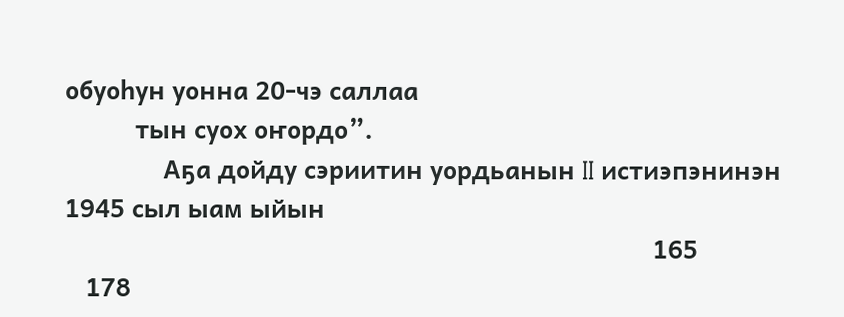обуоһун уонна 20-чэ саллаа
          тын суох оҥордо”.
              Аҕа дойду сэриитин уордьанын II истиэпэнинэн 1945 сыл ыам ыйын
                                                                                    165
   178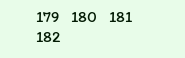179   180   181   182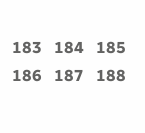183   184   185   186   187   188